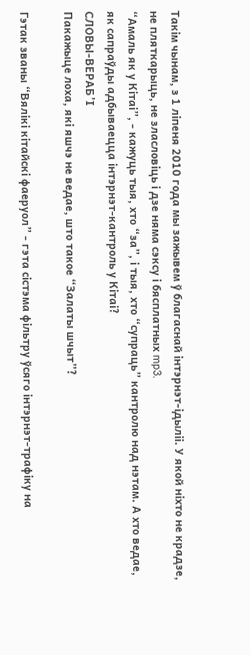Такім чынам, з 1 ліпеня 2010 года мы зажывем ў благаснай інтэрнэт-ідыліі. У якой ніхто не крадзе, не пляткарыць, не зласловіць і дзе няма сэксу і бясплатных mp3.
“Амаль як у Кітаі”, - кажуць тыя, хто “за”, і тыя, хто “супраць” кантролю над нэтам. А хто ведае, як сапраўды адбываецца інтэрнэт-кантроль у Кітаі?
СЛОВЫ-ВЕРАБ’І
Пакажыце лоха, які яшчэ не ведае, што такое “Залаты шчыт”?

Гэтак званы “Вялікі кітайскі фаеруол” - гэта сістэма фільтру ўсяго інтэрнэт-трафіку на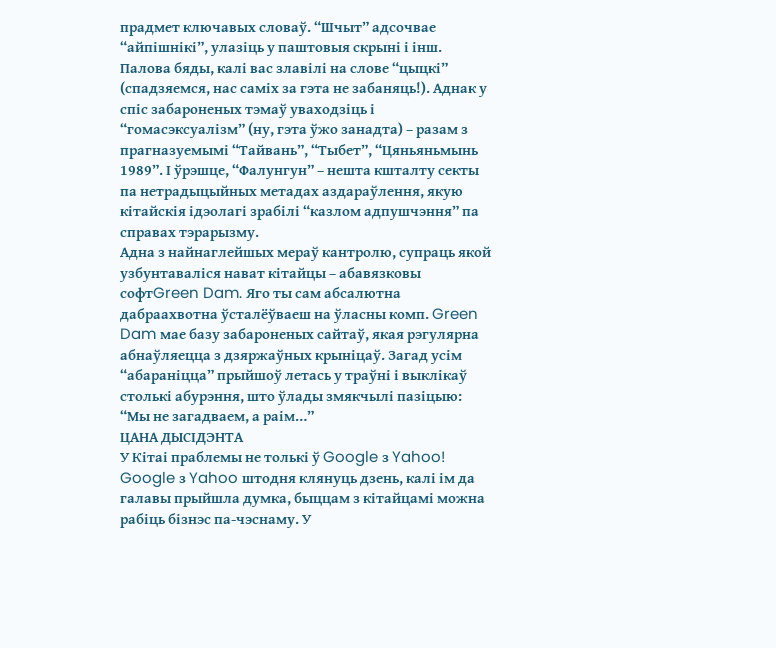прадмет ключавых словаў. “Шчыт” адсочвае “айпішнікі”, улазіць у паштовыя скрыні і інш.
Палова бяды, калі вас злавілі на слове “цыцкі” (спадзяемся, нас саміх за гэта не забаняць!). Аднак у спіс забароненых тэмаў уваходзіць і “гомасэксуалізм” (ну, гэта ўжо занадта) – разам з прагназуемымі “Тайвань”, “Тыбет”, “Цяньяньмынь 1989”. І ўрэшце, “Фалунгун” – нешта кшталту секты па нетрадыцыйных метадах аздараўлення, якую кітайскія ідэолагі зрабілі “казлом адпушчэння” па справах тэрарызму.
Адна з найнаглейшых мераў кантролю, супраць якой узбунтаваліся нават кітайцы – абавязковы софтGreen Dam. Яго ты сам абсалютна дабраахвотна ўсталёўваеш на ўласны комп. Green Dam мае базу забароненых сайтаў, якая рэгулярна абнаўляецца з дзяржаўных крыніцаў. Загад усім “абараніцца” прыйшоў летась у траўні і выклікаў столькі абурэння, што ўлады змякчылі пазіцыю: “Мы не загадваем, а раім…”
ЦАНА ДЫСІДЭНТА
У Кітаі праблемы не толькі ў Google з Yahoo!
Google з Yahoo штодня клянуць дзень, калі ім да галавы прыйшла думка, быццам з кітайцамі можна рабіць бізнэс па-чэснаму. У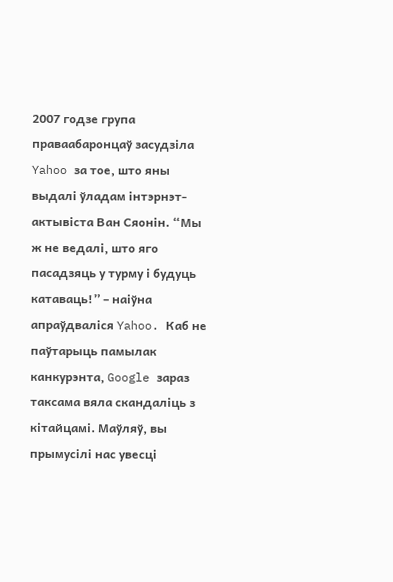2007 годзе група праваабаронцаў засудзіла Yahoo за тое, што яны выдалі ўладам інтэрнэт-актывіста Ван Сяонін. “Мы ж не ведалі, што яго пасадзяць у турму і будуць катаваць!” – наіўна апраўдваліся Yahoo. Каб не паўтарыць памылак канкурэнта, Google зараз таксама вяла скандаліць з кітайцамі. Маўляў, вы прымусілі нас увесці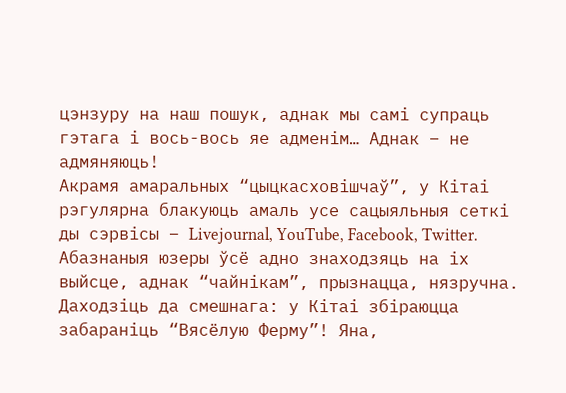цэнзуру на наш пошук, аднак мы самі супраць гэтага і вось-вось яе адменім… Аднак – не адмяняюць!
Акрамя амаральных “цыцкасховішчаў”, у Кітаі рэгулярна блакуюць амаль усе сацыяльныя сеткі ды сэрвісы – Livejournal, YouTube, Facebook, Twitter. Абазнаныя юзеры ўсё адно знаходзяць на іх выйсце, аднак “чайнікам”, прызнацца, нязручна. Даходзіць да смешнага: у Кітаі збіраюцца забараніць “Вясёлую Ферму”! Яна,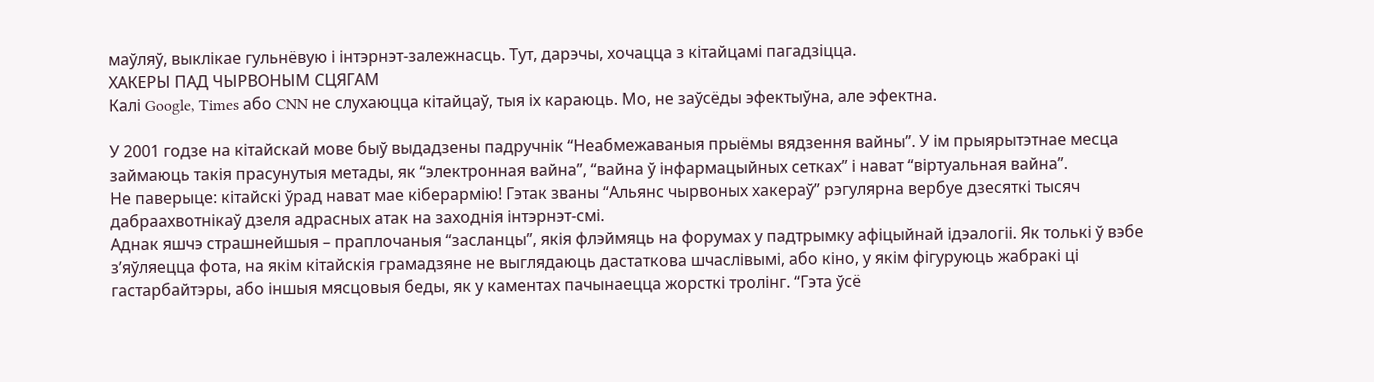маўляў, выклікае гульнёвую і інтэрнэт-залежнасць. Тут, дарэчы, хочацца з кітайцамі пагадзіцца.
ХАКЕРЫ ПАД ЧЫРВОНЫМ СЦЯГАМ
Калі Google, Times або CNN не слухаюцца кітайцаў, тыя іх караюць. Мо, не заўсёды эфектыўна, але эфектна.

У 2001 годзе на кітайскай мове быў выдадзены падручнік “Неабмежаваныя прыёмы вядзення вайны”. У ім прыярытэтнае месца займаюць такія прасунутыя метады, як “электронная вайна”, “вайна ў інфармацыйных сетках” і нават “віртуальная вайна”.
Не паверыце: кітайскі ўрад нават мае кіберармію! Гэтак званы “Альянс чырвоных хакераў” рэгулярна вербуе дзесяткі тысяч дабраахвотнікаў дзеля адрасных атак на заходнія інтэрнэт-смі.
Аднак яшчэ страшнейшыя – праплочаныя “засланцы”, якія флэймяць на форумах у падтрымку афіцыйнай ідэалогіі. Як толькі ў вэбе з’яўляецца фота, на якім кітайскія грамадзяне не выглядаюць дастаткова шчаслівымі, або кіно, у якім фігуруюць жабракі ці гастарбайтэры, або іншыя мясцовыя беды, як у каментах пачынаецца жорсткі тролінг. “Гэта ўсё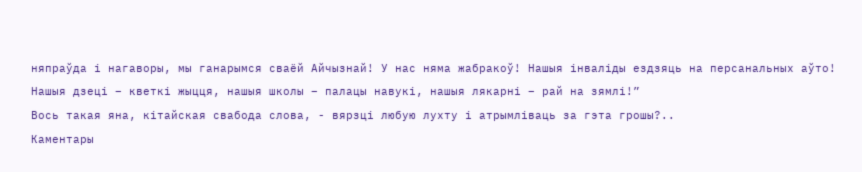няпраўда і нагаворы, мы ганарымся сваёй Айчызнай! У нас няма жабракоў! Нашыя інваліды ездзяць на персанальных аўто! Нашыя дзеці – кветкі жыцця, нашыя школы – палацы навукі, нашыя лякарні – рай на зямлі!”
Вось такая яна, кітайская свабода слова, - вярзці любую лухту і атрымліваць за гэта грошы?..
Каментары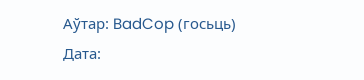Аўтар: BadCop (госьць)
Дата: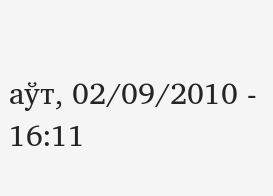аўт, 02/09/2010 - 16:11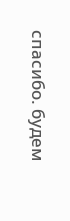спасибо. будем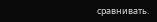сравнивать.